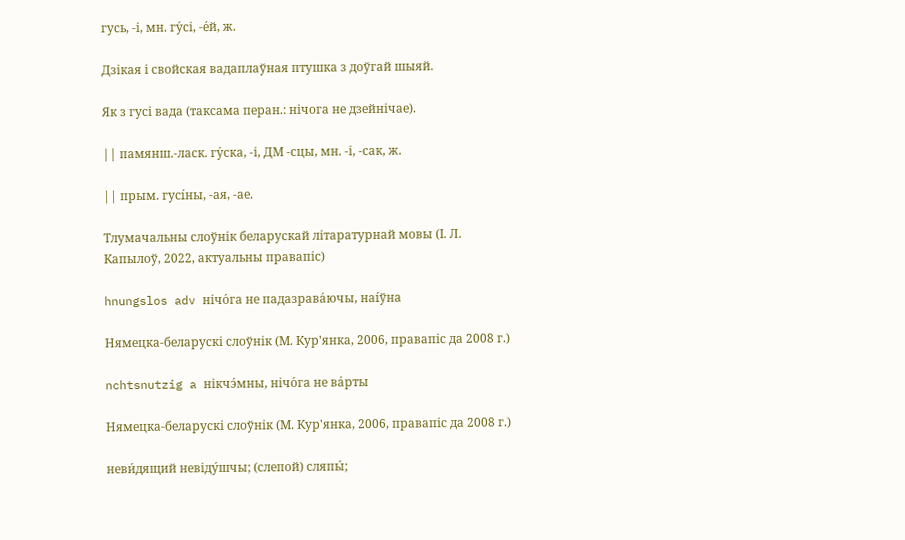гусь, -і, мн. гу́сі, -е́й, ж.

Дзікая і свойская вадаплаўная птушка з доўгай шыяй.

Як з гусі вада (таксама перан.: нічога не дзейнічае).

|| памянш.-ласк. гу́ска, -і, ДМ -сцы, мн. -і, -сак, ж.

|| прым. гусі́ны, -ая, -ае.

Тлумачальны слоўнік беларускай літаратурнай мовы (І. Л. Капылоў, 2022, актуальны правапіс)

hnungslos adv нічо́га не падазрава́ючы, наі́ўна

Нямецка-беларускі слоўнік (М. Кур'янка, 2006, правапіс да 2008 г.)

nchtsnutzig a нікчэ́мны, нічо́га не ва́рты

Нямецка-беларускі слоўнік (М. Кур'янка, 2006, правапіс да 2008 г.)

неви́дящий невіду́шчы; (слепой) сляпы́;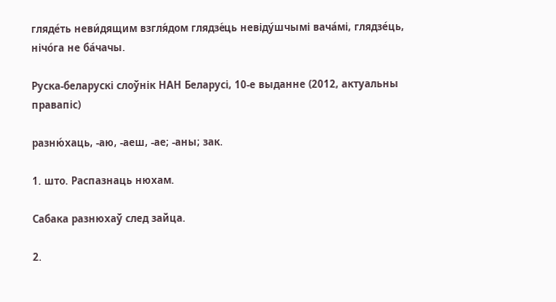гляде́ть неви́дящим взгля́дом глядзе́ць невіду́шчымі вача́мі, глядзе́ць, нічо́га не ба́чачы.

Руска-беларускі слоўнік НАН Беларусі, 10-е выданне (2012, актуальны правапіс)

разню́хаць, -аю, -аеш, -ае; -аны; зак.

1. што. Распазнаць нюхам.

Сабака разнюхаў след зайца.

2.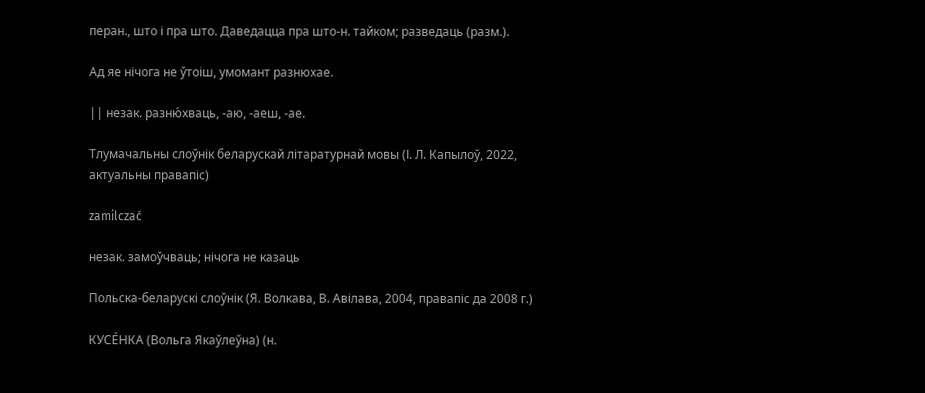перан., што і пра што. Даведацца пра што-н. тайком; разведаць (разм.).

Ад яе нічога не ўтоіш, умомант разнюхае.

|| незак. разню́хваць, -аю, -аеш, -ае.

Тлумачальны слоўнік беларускай літаратурнай мовы (І. Л. Капылоў, 2022, актуальны правапіс)

zamilczać

незак. замоўчваць; нічога не казаць

Польска-беларускі слоўнік (Я. Волкава, В. Авілава, 2004, правапіс да 2008 г.)

КУСЕ́НКА (Вольга Якаўлеўна) (н.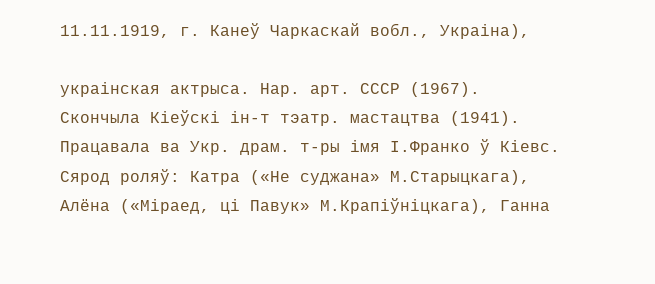11.11.1919, г. Канеў Чаркаскай вобл., Украіна),

украінская актрыса. Нар. арт. СССР (1967). Скончыла Кіеўскі ін-т тэатр. мастацтва (1941). Працавала ва Укр. драм. т-ры імя І.Франко ў Кіевс. Сярод роляў: Катра («Не суджана» М.Старыцкага), Алёна («Міраед, ці Павук» М.Крапіўніцкага), Ганна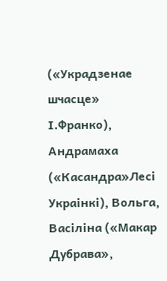(«Украдзенае шчасце» І.Франко), Андрамаха («Касандра»Лесі Украінкі), Вольга, Васіліна («Макар Дубрава»,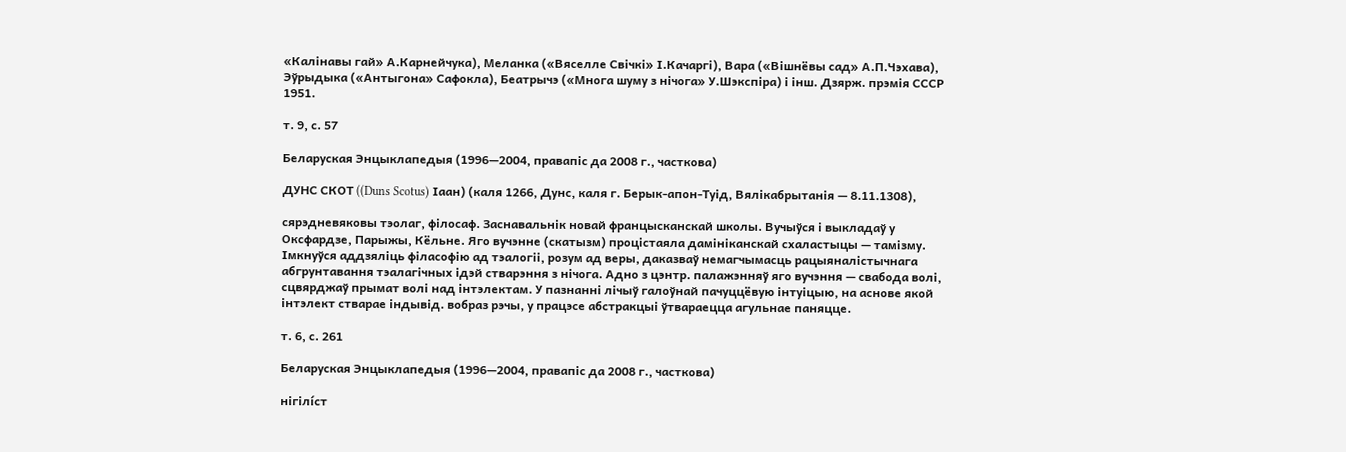«Калінавы гай» А.Карнейчука), Меланка («Вяселле Свічкі» І.Качаргі), Вара («Вішнёвы сад» А.П.Чэхава), Эўрыдыка («Антыгона» Сафокла), Беатрычэ («Многа шуму з нічога» У.Шэкспіра) і інш. Дзярж. прэмія СССР 1951.

т. 9, с. 57

Беларуская Энцыклапедыя (1996—2004, правапіс да 2008 г., часткова)

ДУНС СКОТ ((Duns Scotus) Іаан) (каля 1266, Дунс, каля г. Берык-апон-Туід, Вялікабрытанія — 8.11.1308),

сярэдневяковы тэолаг, філосаф. Заснавальнік новай францысканскай школы. Вучыўся і выкладаў у Оксфардзе, Парыжы, Кёльне. Яго вучэнне (скатызм) процістаяла дамініканскай схаластыцы — тамізму. Імкнуўся аддзяліць філасофію ад тэалогіі, розум ад веры, даказваў немагчымасць рацыяналістычнага абгрунтавання тэалагічных ідэй стварэння з нічога. Адно з цэнтр. палажэнняў яго вучэння — свабода волі, сцвярджаў прымат волі над інтэлектам. У пазнанні лічыў галоўнай пачуццёвую інтуіцыю, на аснове якой інтэлект стварае індывід. вобраз рэчы, у працэсе абстракцыі ўтвараецца агульнае паняцце.

т. 6, с. 261

Беларуская Энцыклапедыя (1996—2004, правапіс да 2008 г., часткова)

нігілі́ст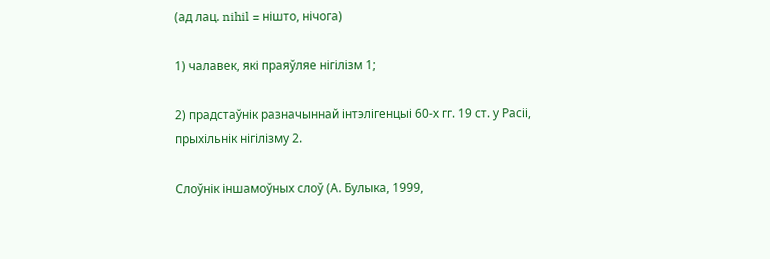(ад лац. nihil = нішто, нічога)

1) чалавек, які праяўляе нігілізм 1;

2) прадстаўнік разначыннай інтэлігенцыі 60-х гг. 19 ст. у Расіі, прыхільнік нігілізму 2.

Слоўнік іншамоўных слоў (А. Булыка, 1999,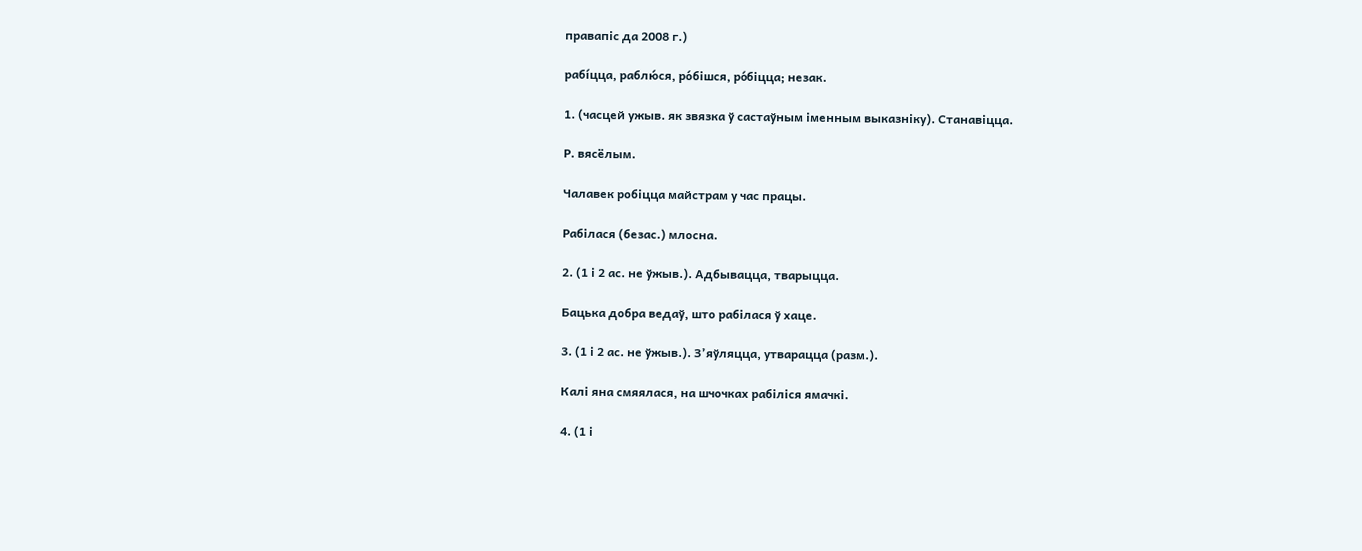правапіс да 2008 г.)

рабі́цца, раблю́ся, ро́бішся, ро́біцца; незак.

1. (часцей ужыв. як звязка ў састаўным іменным выказніку). Станавіцца.

Р. вясёлым.

Чалавек робіцца майстрам у час працы.

Рабілася (безас.) млосна.

2. (1 і 2 ас. не ўжыв.). Адбывацца, тварыцца.

Бацька добра ведаў, што рабілася ў хаце.

3. (1 і 2 ас. не ўжыв.). З’яўляцца, утварацца (разм.).

Калі яна смяялася, на шчочках рабіліся ямачкі.

4. (1 і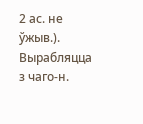2 ас. не ўжыв.). Вырабляцца з чаго-н.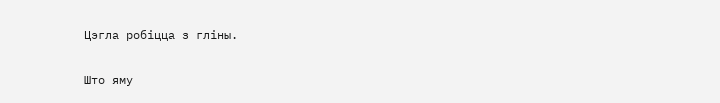Цэгла робіцца з гліны.

Што яму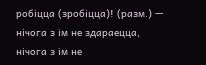робіцца (зробіцца)! (разм.) — нічога з ім не здараецца, нічога з ім не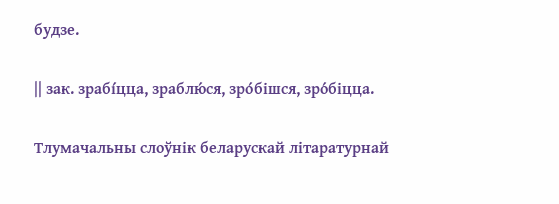будзе.

|| зак. зрабі́цца, зраблю́ся, зро́бішся, зро́біцца.

Тлумачальны слоўнік беларускай літаратурнай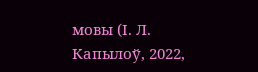мовы (І. Л. Капылоў, 2022,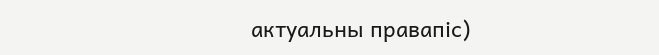актуальны правапіс)